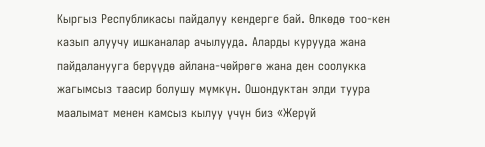Кыргыз Республикасы пайдалуу кендерге бай. Өлкөдө тоо-кен казып алуучу ишканалар ачылууда. Аларды курууда жана пайдаланууга берүүдө айлана-чөйрөгө жана ден соолукка жагымсыз таасир болушу мүмкүн. Ошондуктан элди туура маалымат менен камсыз кылуу үчүн биз «Жерүй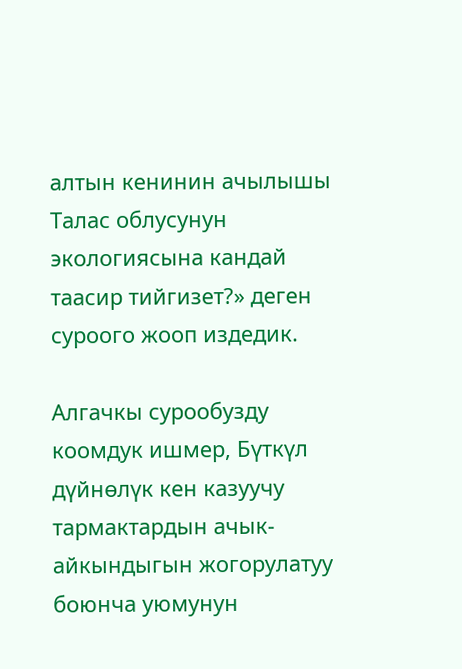алтын кенинин ачылышы Талас облусунун экологиясына кандай таасир тийгизет?» деген суроого жооп издедик.

Алгачкы сурообузду коомдук ишмер, Бүткүл дүйнөлүк кен казуучу тармактардын ачык-айкындыгын жогорулатуу боюнча уюмунун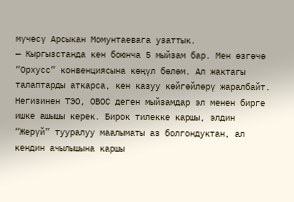мүчөсү Арсыкан Момунтаевага узаттык.
— Кыргызстанда кен боюнча 5 мыйзам бар. Мен өзгөчө “Орхусс” конвенциясына көңүл бөлөм. Ал жактагы талаптарды аткарса, кен казуу көйгөйлөрү жаралбайт. Негизинен ТЭО, ОВОС деген мыйзамдар эл менен бирге ишке ашышы керек. Бирок тилекке каршы, элдин “Жерүй” тууралуу маалыматы аз болгондуктан, ал кендин ачылышына каршы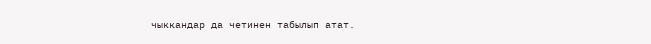чыккандар да четинен табылып атат.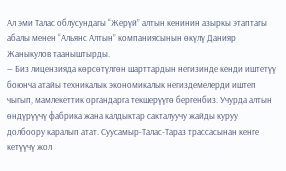Ал эми Талас облусундагы “Жерүй” алтын кенинин азыркы этаптагы абалы менен “Альянс Алтын” компаниясынын өкүлү Данияр Жаныкулов тааныштырды.
— Биз лицензияда көрсөтүлгөн шарттардын негизинде кенди иштетүү боюнча атайы техникалык экономикалык негиздемелерди иштеп чыгып, мамлекеттик органдарга текшерүүгө бергенбиз. Учурда алтын өндүрүүчү фабрика жана калдыктар сакталуучу жайды куруу долбоору каралып атат. Суусамыр-Талас-Тараз трассасынан кенге кетүүчү жол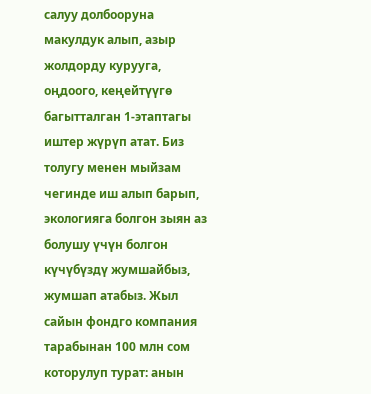салуу долбооруна макулдук алып, азыр жолдорду курууга, оңдоого, кеңейтүүгө багытталган 1-этаптагы иштер жүрүп атат. Биз толугу менен мыйзам чегинде иш алып барып, экологияга болгон зыян аз болушу үчүн болгон күчүбүздү жумшайбыз, жумшап атабыз. Жыл сайын фондго компания тарабынан 100 млн сом которулуп турат: анын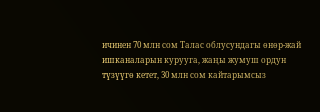ичинен 70 млн сом Талас облусундагы өнөр-жай ишканаларын курууга, жаңы жумуш ордун түзүүгө кетет, 30 млн сом кайтарымсыз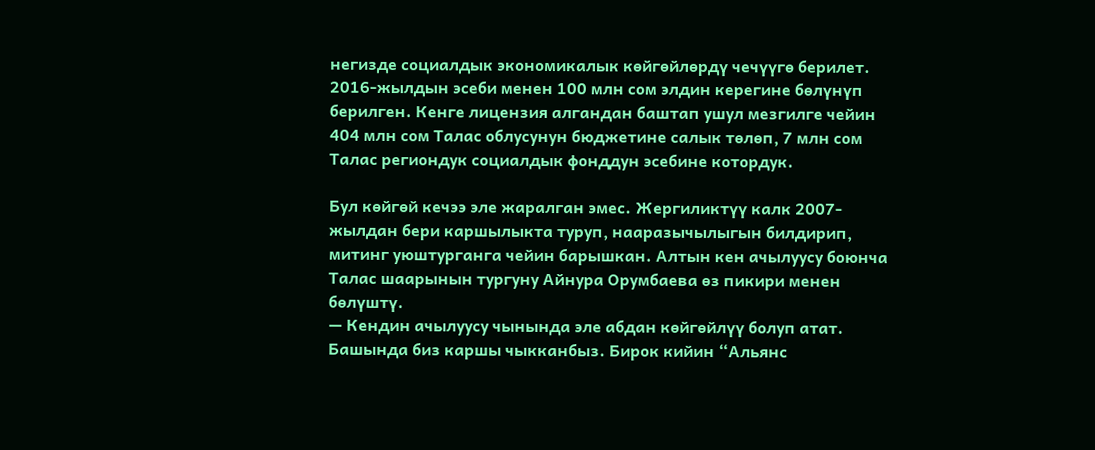негизде социалдык экономикалык көйгөйлөрдү чечүүгө берилет. 2016-жылдын эсеби менен 100 млн сом элдин керегине бөлүнүп берилген. Кенге лицензия алгандан баштап ушул мезгилге чейин 404 млн сом Талас облусунун бюджетине салык төлөп, 7 млн сом Талас региондук социалдык фонддун эсебине котордук.

Бул көйгөй кечээ эле жаралган эмес. Жергиликтүү калк 2007-жылдан бери каршылыкта туруп, нааразычылыгын билдирип, митинг уюштурганга чейин барышкан. Алтын кен ачылуусу боюнча Талас шаарынын тургуну Айнура Орумбаева өз пикири менен бөлүштү.
— Кендин ачылуусу чынында эле абдан көйгөйлүү болуп атат. Башында биз каршы чыкканбыз. Бирок кийин “Альянс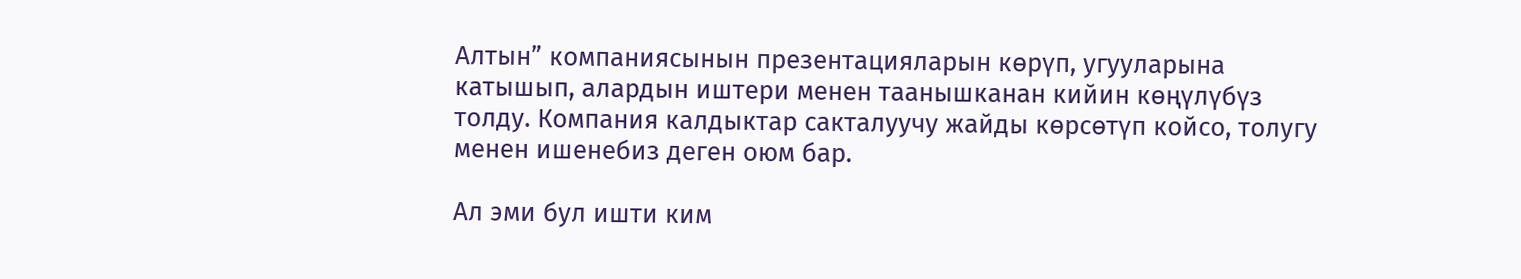Алтын” компаниясынын презентацияларын көрүп, угууларына катышып, алардын иштери менен таанышканан кийин көңүлүбүз толду. Компания калдыктар сакталуучу жайды көрсөтүп койсо, толугу менен ишенебиз деген оюм бар.

Ал эми бул ишти ким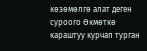көзөмөлгө алат деген суроого Өкмөткө караштуу курчап турган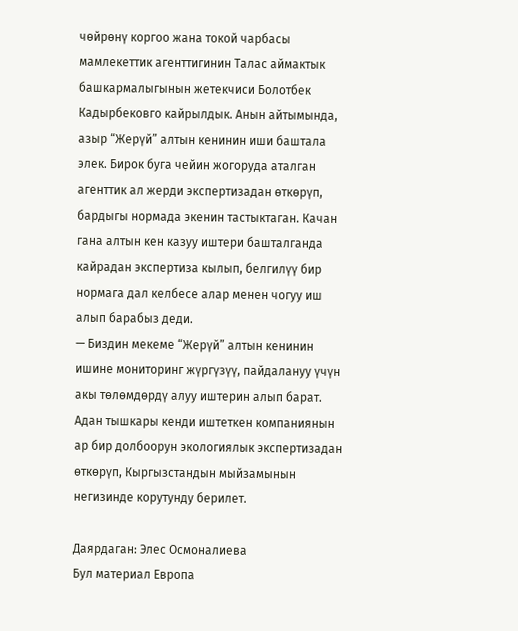чөйрөнү коргоо жана токой чарбасы мамлекеттик агенттигинин Талас аймактык башкармалыгынын жетекчиси Болотбек Кадырбековго кайрылдык. Анын айтымында, азыр “Жерүй” алтын кенинин иши баштала элек. Бирок буга чейин жогоруда аталган агенттик ал жерди экспертизадан өткөрүп, бардыгы нормада экенин тастыктаган. Качан гана алтын кен казуу иштери башталганда кайрадан экспертиза кылып, белгилүү бир нормага дал келбесе алар менен чогуу иш алып барабыз деди.
— Биздин мекеме “Жерүй” алтын кенинин ишине мониторинг жүргүзүү, пайдалануу үчүн акы төлөмдөрдү алуу иштерин алып барат. Адан тышкары кенди иштеткен компаниянын ар бир долбоорун экологиялык экспертизадан өткөрүп, Кыргызстандын мыйзамынын негизинде корутунду берилет.

Даярдаган: Элес Осмоналиева
Бул материал Европа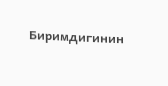Биримдигинин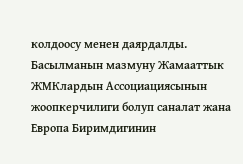колдоосу менен даярдалды. Басылманын мазмуну Жамааттык ЖМКлардын Ассоциациясынын жоопкерчилиги болуп саналат жана Европа Биримдигинин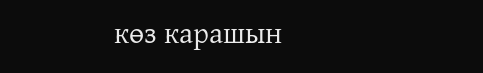көз карашын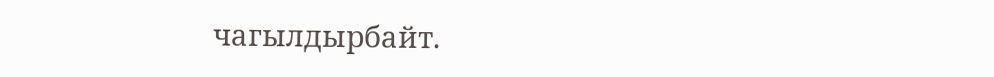чагылдырбайт.